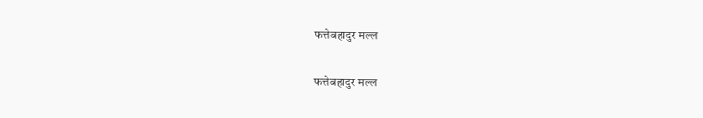फत्तेबहादुर मल्ल

फत्तेबहादुर मल्ल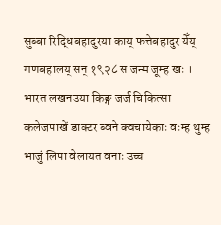सुब्बा रिद्धिबहादुरया काय् फत्तेबहादुर येँय् गणबहालय् सन् १९२८ स जन्म जूम्ह खः । भारत लखनउया किङ्ग जर्ज चिकित्सा कलेजपाखें डाक्टर ब्वने क्वचायेकाः वःम्ह थुम्ह भाजुं लिपा वेलायत वनाः उच्च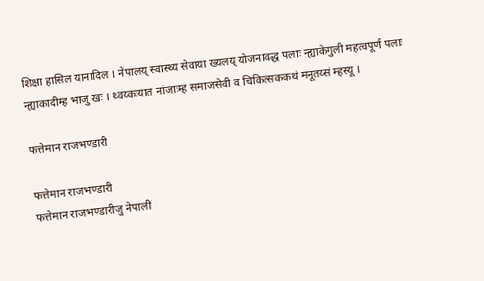शिक्षा हासिल यानादिल । नेपालय् स्वास्थ्य सेवाया ख्यलय् योजनावद्ध पलाः न्ह्याकेगुली महत्वपूर्ण पलाः न्ह्याकादीम्ह भाजु खः । थ्वय्कःयात नांजाःम्ह समाजसेवी व चिकित्सककथं मनूतय्सं म्हस्यू ।

फत्तेमान राजभण्डारी

फत्तेमान राजभण्डारी
फत्तेमान राजभण्डारीजु नेपाली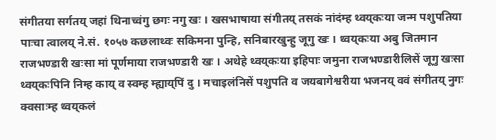संगीतया सर्गतय्‌ जहां थिनाच्वंगु छगः नगु खः । खसभाषाया संगीतय्‌ तसकं नांदंम्ह थ्वय्‌कःया जन्म पशुपतिया पाःचा त्वालय्‌ ने.सं. १०५७ कछलाथ्वः सकिमना पुन्हि, सनिबारखुन्हु जूगु खः । थ्वय्‌कःया अबु जितमान राजभण्डारी खःसा मां पूर्णमाया राजभण्डारी खः । अथेहे थ्वय्‌कःया इहिपाः जमुना राजभण्डारीलिसें जूगु खःसा थ्वय्‌कःपिनि निम्ह काय्‌ व स्वम्ह म्ह्याय्‌पिं दु । मचाइलंनिसें पशुपति व जयबागेश्वरीया भजनय्‌ ववं संगीतय्‌ नुगः क्वसाःम्ह थ्वय्‌कलं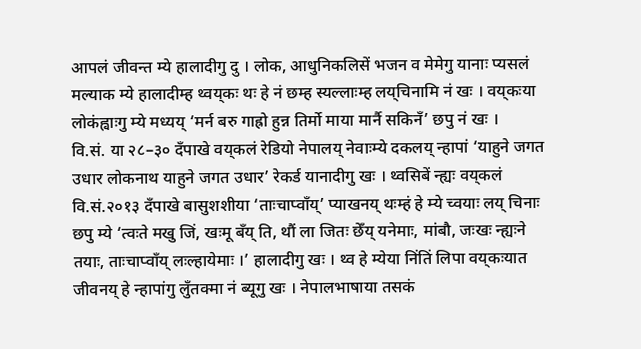आपलं जीवन्त म्ये हालादीगु दु । लोक, आधुनिकलिसें भजन व मेमेगु यानाः प्यसलं मल्याक म्ये हालादीम्ह थ्वय्‌कः थः हे नं छम्ह स्यल्लाःम्ह लय्‌चिनामि नं खः । वय्‌कःया लोकंह्वाःगु म्ये मध्यय्‌ ‘मर्न बरु गाह्रो हुन्न तिर्मो माया मार्नै सकिनँ’ छपु नं खः ।
वि.सं. या २८–३० दँपाखे वय्‌कलं रेडियो नेपालय्‌ नेवाःम्ये दकलय्‌ न्हापां ‘याहुने जगत उधार लोकनाथ याहुने जगत उधार’ रेकर्ड यानादीगु खः । थ्वसिबें न्ह्यः वय्‌कलं वि.सं.२०१३ दँपाखे बासुशशीया ‘ताःचाप्वाँय्‌’ प्याखनय्‌ थःम्हं हे म्ये च्वयाः लय्‌ चिनाः छपु म्ये ‘त्वःते मखु जिं, खःमू बँय्‌ ति, थौं ला जितः छेँय्‌ यनेमाः, मांबौ, जःखः न्ह्यःने तयाः, ताःचाप्वाँय्‌ लःल्हायेमाः ।’ हालादीगु खः । थ्व हे म्येया निंतिं लिपा वय्‌कःयात जीवनय्‌ हे न्हापांगु लुँतक्मा नं ब्यूगु खः । नेपालभाषाया तसकं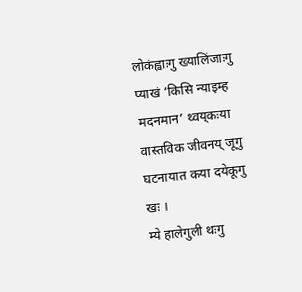लोकंह्वाःगु ख्यालिंजाःगु प्याखं ‘किसि न्याइम्ह मदनमान’ थ्वय्‌कःया वास्तविक जीवनय्‌ जूगु घटनायात कया दयेकूगु खः ।
म्ये हालेगुली थःगु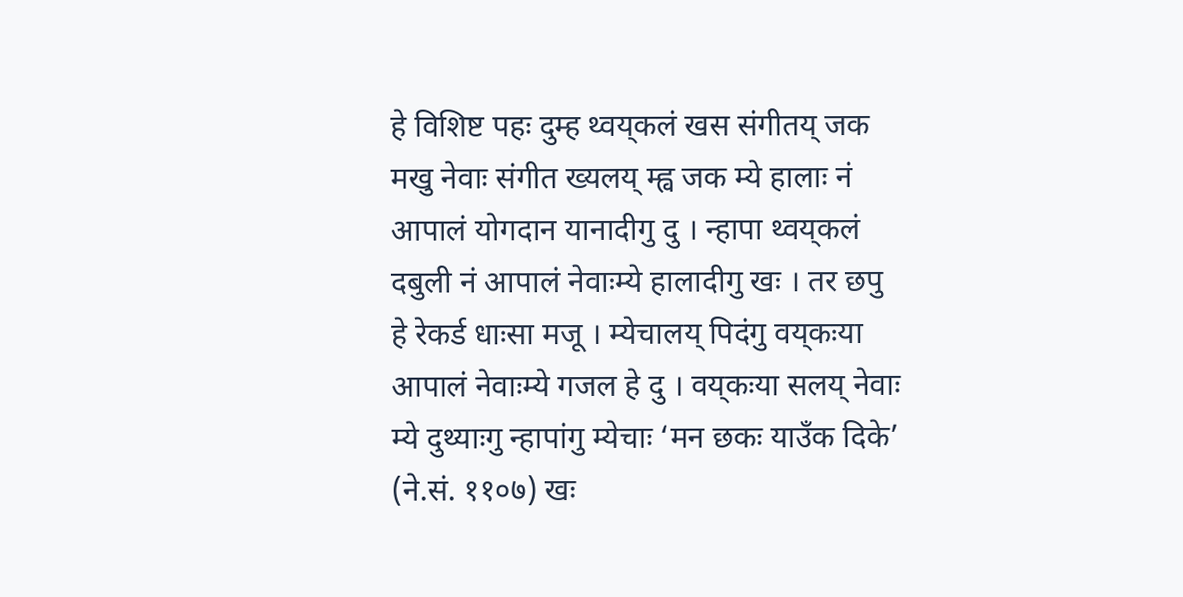हे विशिष्ट पहः दुम्ह थ्वय्‌कलं खस संगीतय्‌ जक मखु नेवाः संगीत ख्यलय्‌ म्ह्व जक म्ये हालाः नं आपालं योगदान यानादीगु दु । न्हापा थ्वय्‌कलं दबुली नं आपालं नेवाःम्ये हालादीगु खः । तर छपु हे रेकर्ड धाःसा मजू । म्येचालय्‌ पिदंगु वय्‌कःया आपालं नेवाःम्ये गजल हे दु । वय्‌कःया सलय्‌ नेवाः म्ये दुथ्याःगु न्हापांगु म्येचाः ‘मन छकः याउँक दिके’ (ने.सं. ११०७) खः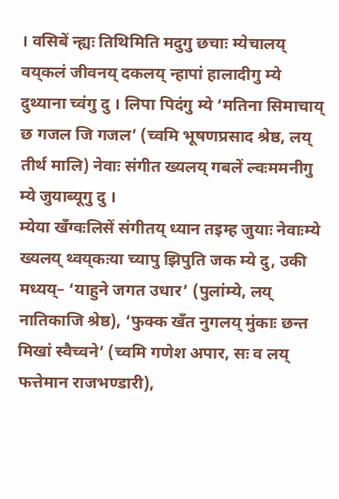। वसिबें न्ह्यः तिथिमिति मदुगु छचाः म्येचालय्‌ वय्‌कलं जीवनय्‌ दकलय्‌ न्हापां हालादीगु म्ये दुथ्याना च्वंगु दु । लिपा पिदंगु म्ये ‘मतिना सिमाचाय्‌ छ गजल जि गजल’ (च्वमि भूषणप्रसाद श्रेष्ठ, लय्‌ तीर्थ मालि) नेवाः संगीत ख्यलय्‌ गबलें ल्वःममनीगु म्ये जुयाब्यूगु दु ।
म्येया खँग्वःलिसें संगीतय्‌ ध्यान तइम्ह जुयाः नेवाःम्ये ख्यलय्‌ थ्वय्‌कःया च्यापु झिपुति जक म्ये दु, उकी मध्यय्‌– ‘याहुने जगत उधार’ (पुलांम्ये, लय्‌ नातिकाजि श्रेष्ठ), ‘फुक्क खँत नुगलय्‌ मुंकाः छन्त मिखां स्वैच्वने’ (च्वमि गणेश अपार, सः व लय्‌ फत्तेमान राजभण्डारी),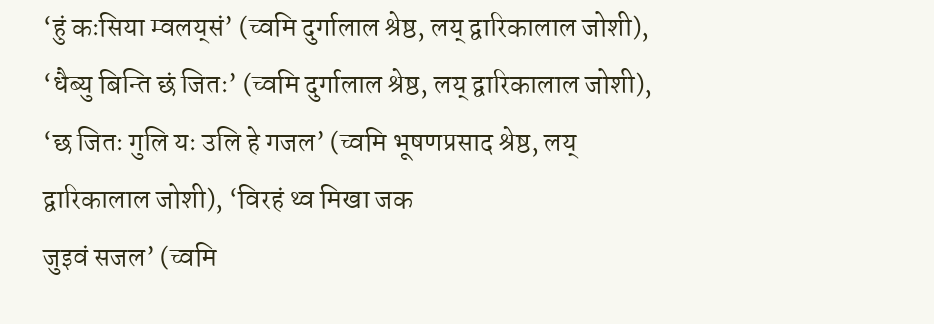‘हुं कःसिया म्वलय्‌सं’ (च्वमि दुर्गालाल श्रेष्ठ, लय्‌ द्वारिकालाल जोशी), ‘धैब्यु बिन्ति छं जितः’ (च्वमि दुर्गालाल श्रेष्ठ, लय्‌ द्वारिकालाल जोशी), ‘छ जितः गुलि यः उलि हे गजल’ (च्वमि भूषणप्रसाद श्रेष्ठ, लय्‌ द्वारिकालाल जोशी), ‘विरहं थ्व मिखा जक
जुइवं सजल’ (च्वमि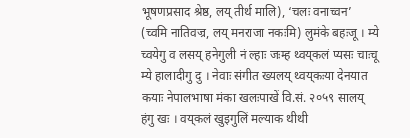भूषणप्रसाद श्रेष्ठ, लय्‌ तीर्थ मालि), ‘चलः वनाच्वन’ (च्वमि नातिवज्र, लय्‌ मनराजा नकःमि) लुमंके बहःजू । म्ये च्वयेगु व लसय्‌ हनेगुली नं ल्हाः जःम्ह थ्वय्‌कलं प्यसः चाःचू म्ये हालादीगु दु । नेवाः संगीत ख्यलय्‌ थ्वय्‌कःया देनयात कयाः नेपालभाषा मंका खलःपाखें वि.सं. २०५९ सालय्‌ हंगु खः । वय्‌कलं खुइगुलिं मल्याक थीथी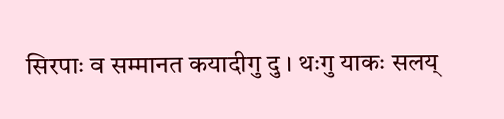सिरपाः व सम्मानत कयादीगु दु । थःगु याकः सलय्‌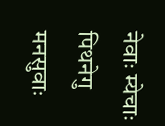नेवाः म्येचाः पिथनेगु मनसुवाः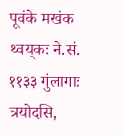पूवंके मखंक थ्वय्‌कः ने.सं. ११३३ गुंलागाः त्रयोदसि,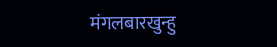मंगलबारखुन्हु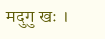मदुगु खः ।